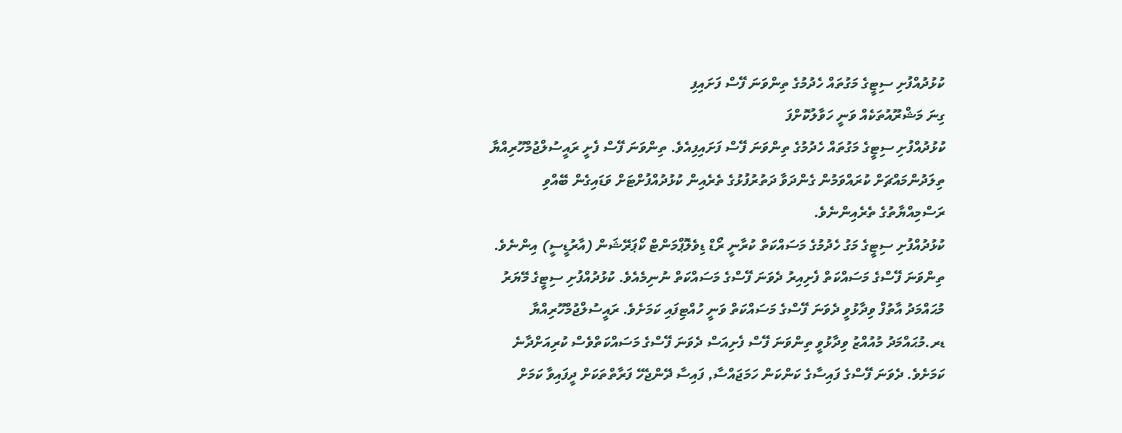ކުޅުދުއްފުށި ސިޓީގެ މަގުތައް ހެދުމުގެ ތިންވަނަ ފޭސް ފަށައިފި
ގިނަ މަޝްރޫއުތަކެއް ވަނީ ހަވާލުކޮށްފަ
ކުޅުދުއްފުށި ސިޓީގެ މަގުތައް ހެދުމުގެ ތިންވަނަ ފޭސް ފަށައިފިއެވެ. ތިންވަނަ ފޭސް ފެށީ ރައީސުލްޖުމްހޫރިއްޔާ ތިލަދުންމައްޗަށް ކުރައްވަމުން ގެންދަވާ ދަތުރުފުޅުގެ ތެރެއިން ކުޅުދުއްފުށްޓަށް ވަޑައިގެން ބޭއްވި ރަސްމިއްޔާތުގެ ތެރެއިންނެވެ.
ކުޅުދުއްފުށި ސިޓީގެ މަގު ހެދުމުގެ މަސައްކަތް ކުރާނީ ރޯޑް ޑިވެލޮޕްމަންޓް ކޯޕަރޭޝަން (އާރުޑީސީ) އިންނެވެ. ތިންވަނަ ފޭސްގެ މަސައްކަތް ފެށިއިރު ދެވަނަ ފޭސްގެ މަސައްކަތް ނުނިމެއެވެ. ކުޅުދުއްފުށި ސިޓީގެ މޭޔަރު މުޙައްމަދު އާތުފް ވިދާޅުވީ ދެވަނަ ފޭސްގެ މަސައްކަތް ވަނީ ހުއްޓިފައި ކަމަށެވެ. ރައީސުލްޖުމްހޫރިއްޔާ ޑރ.މުޙައްމަދު މުއުއްޒު ވިދާޅުވީ ތިންވަނަ ފޭސް ފެށިއަސް ދެވަނަ ފޭސްގެ މަސައްކަތްވެސް ކުރިއަށްދާނެ ކަމަށެވެ. ދެވަނަ ފޭސްގެ ފައިސާގެ ކަންކަން ހަމަޖައްސާ, ފައިސާ ދޭންޖެހޭ ފަރާތްތަކަށް ދީފައިވާ ކަމަށް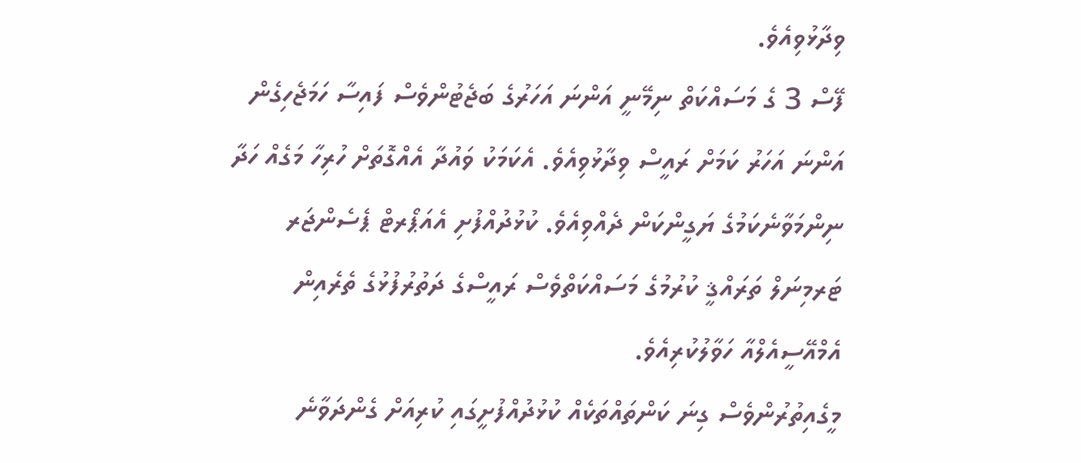ވިދާޅުވިއެވެ.
ފޭސް 3 ގެ މަސައްކަތް ނިމޭނީ އަންނަ އަހަރުގެ ބަޖެޓުންވެސް ފައިސާ ހަމަޖެހިގެން އަންނަ އަހަރު ކަމަށް ރައީސް ވިދާޅުވިއެވެ. އެކަމަކު ވައުދާ އެއްގޮތަށް ހުރިހާ މަގެއް ހަދާ ނިންމަވާނެކަމުގެ ޔަގީންކަން ދެއްވިއެވެ. ކުޅުދުއްފުށި އެއަޕޯރޓް ޕެސެންޖަރ ޓަރމިނަލް ތަރައްޤީ ކުރުމުގެ މަސައްކަތްވެސް ރައީސްގެ ދަތުރުފުޅުގެ ތެރެއިން އެމްއޭސީއެލްއާ ހަވާލުކުރިއެވެ.
މީގެއިތުރުންވެސް ގިނަ ކަންތައްތަކެއް ކުޅުދުއްފުށީގައި ކުރިއަށް ގެންދަވާނެ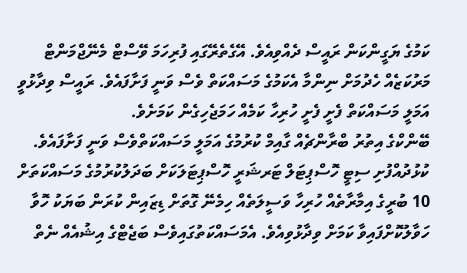ކަމުގެ ޔަގީންކަން ރައީސް ދެއްވިއެވެ. އޭގެތެރޭގައި ފުރިހަމަ ވޭސްޓް މެނޭޖްމަންޓް މަރުކަޒެއް ހެދުމަށް ނިންމާ އެކަމުގެ މަސައްކަތް ވެސް ވަނީ ފަށާފައެވެ. ރައީސް ވިދާޅުވީ އަމަލީ މަސައްކަތް ފެށީ ފެށީ ހުރިހާ ކަމެއް ހަމަޖެހިގެން ކަމަށެވެ.
ބޭންކްގެ އިތުރު ބްރާންޗެއް ގާއިމް ކުރުމުގެ އަމަލީ މަސައްކަތްވެސް ވަނީ ފަށާފައެވެ. ކުޅުދުއްފުށި ސިޓީ ހޮސްޕިޓަލް ޓަރޝަރީ ހޮސްޕިޓަލަކަށް ބަދަލުކުރުމުގެ މަސައްކަތަށް 10 ބުރީގެ އިމާރާތެއް ހުރިހާ ވަސީލަތެއް ހިމެނޭ ގޮތަށް ޑިޒައިން ކުރަން ބަޔަކު ހޮވާ ހަވާލުކޮށްފައިވާ ކަމަށް ވިދާޅުވިއެވެ. އެމަސައްކަތުގައިވެސް ބަޖެޓްގެ އިޝުއެއް ނެތް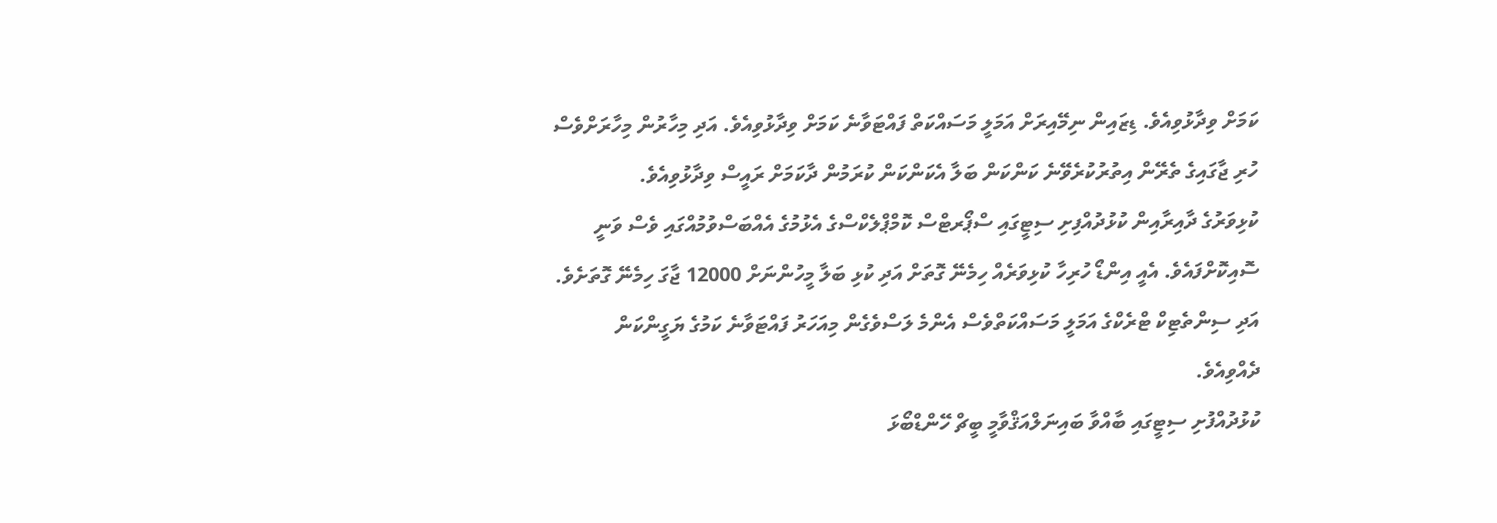ކަމަށް ވިދާޅުވިއެވެ. ޑިޒައިން ނިމޭއިރަށް އަމަލީ މަސައްކަތް ފައްޓަވާނެ ކަމަށް ވިދާޅުވިއެވެ. އަދި މިހާރުން މިހާރަށްވެސް ހުރި ޖާގައިގެ ތެރޭން އިތުރުކުރެވޭނެ ކަންކަން ބަލާ އެކަންކަން ކުރަމުން ދާކަމަށް ރައީސް ވިދާޅުވިއެވެ.
ކުޅިވަރުގެ ދާއިރާއިން ކުޅުދުއްފިށި ސިޓީގައި ސްޕޯރޓްސް ކޮމްޕްލެކްސްގެ އެޅުމުގެ އެއްބަސްވުމުއްގައި ވެސް ވަނީ ސޮއިކޮށްފައެވެ. އެއީ އިންޑޯ ހުރިހާ ކުޅިވަރެއް ހިމެނޭ ގޮތަށް އަދި ކުޅި ބަލާ މީހުންނަށް 12000 ޖާގަ ހިމެނޭ ގޮތަށެވެ. އަދި ސިންތެޓިކް ޓްރެކްގެ އަމަލީ މަސައްކަތްވެސް އެންމެ ލަސްވެގެން މިއަހަރު ފައްޓަވާނެ ކަމުގެ ޔަގީންކަން ދެއްވިއެވެ.
ކުޅުދުއްފުށި ސިޓީގައި ބާއްވާ ބައިނަލްއަޤްވާމީ ބީޗް ހޭންޑްބޯޅަ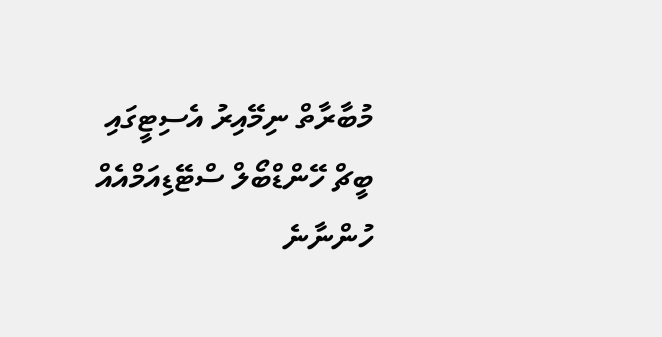މުބާރާތް ނިމޭއިރު އެސިޓީގައި ބީޗް ހޭންޑްބޯލް ސްޓޭޑިއަމްއެއް ހުންނާނެ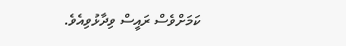ކަމަށްވެސް ރައީސް ވިދާޅުވިއެވެ.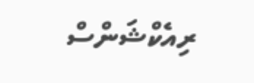ރިއެކްޝަންސް